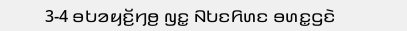3-4 ꤋꤝꤤꤟꤢꤩ꤬ꤚꤥ꤬ ꤜꤢ꤭ ꤡꤝꤢꤖꤛꤢ ꤋꤛꤢ꤭ꤞꤢꤧ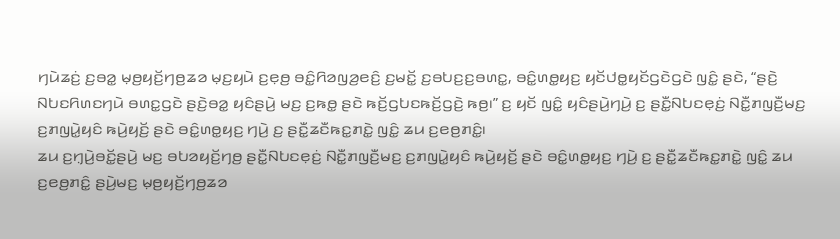ꤚꤣꤧꤘꤢꤦ꤬ ꤢ꤬ꤋꤤ꤭ ꤗ꤫ꤥ꤬ꤟꤢꤩ꤬ꤚꤥ꤬ꤘꤤ ꤗ꤫ꤢ꤬ꤟꤣꤧ ꤢ꤬ꤕ꤫ꤥ꤬ ꤋꤢꤨ꤭ꤖꤤꤜꤤ꤬ꤕꤢꤨ꤬ ꤢ꤬ꤗꤢꤩ꤭ ꤢ꤬ꤋꤝꤢ꤬ꤢ꤬ꤋꤛꤢ꤭, ꤋꤢꤨ꤭ꤛꤥ꤭ꤟꤢ꤬ ꤟꤢꤩꤓꤥ꤭ꤟꤢꤩꤞꤢꤧꤞꤢꤧ ꤜꤢꤨ꤭ ꤔꤢꤧ, “ꤔꤢꤧ꤬ ꤡꤝꤢꤖꤛꤢꤚꤣꤧ ꤋꤛꤢ꤭ꤞꤢꤧ ꤔꤢꤧ꤬ꤋꤤ꤭ ꤟꤢꤨꤔꤣꤧ꤬ ꤗꤢ꤬ ꤢ꤬ꤒꤥ꤭ ꤔꤢꤧ ꤒꤢꤩ꤬ꤞꤝꤢꤒꤢꤩ꤬ꤞꤢꤧ꤬ ꤒꤥ꤬꤯” ꤢ꤬ ꤟꤢꤩ ꤜꤢꤨ꤭ ꤟꤢꤨꤔꤣꤧ꤬ꤚꤣꤧ꤬ ꤢ꤬ ꤔꤢꤪ꤭ꤡꤝꤢꤕ꤫ꤢꤦ꤬ ꤡꤢꤪ꤭ꤊꤜꤢꤪ꤬ꤗꤢ꤬ ꤢ꤬ꤊꤜꤣꤧ꤭ꤟꤢꤨ ꤒꤣꤧ꤬ꤟꤢꤩ꤬ ꤔꤢꤧ ꤋꤢꤨ꤭ꤛꤥ꤭ꤟꤢ꤬ ꤚꤣꤧ꤬ ꤢ꤬ ꤔꤢꤪ꤭ꤘꤢꤪꤒꤢ꤭ꤊꤢꤧ꤭ ꤜꤢꤨ꤭ ꤘꤣ ꤢ꤬ꤕꤥ꤬ꤊꤢꤨ꤭꤯
ꤘꤣ ꤢ꤬ꤚ꤫ꤣꤧ꤬ꤋꤢꤩ꤭ꤔꤣꤧ꤬ ꤗꤢ꤬ ꤋꤝꤤꤟꤢꤩ꤬ꤚꤥ꤬ ꤔꤢꤪ꤭ꤡꤝꤢꤕ꤫ꤢꤦ꤬ ꤡꤢꤪ꤭ꤊꤜꤢꤪ꤬ꤗꤢ꤬ ꤢ꤬ꤊꤜꤣꤧ꤭ꤟꤢꤨ ꤒꤣꤧ꤬ꤟꤢꤩ꤬ ꤔꤢꤧ ꤋꤢꤨ꤭ꤛꤥ꤭ꤟꤢ꤬ ꤚꤣꤧ꤬ ꤢ꤬ ꤔꤢꤪ꤭ꤘꤢꤪꤒꤢ꤭ꤊꤢꤧ꤭ ꤜꤢꤨ꤭ ꤘꤣ ꤢ꤬ꤕꤥ꤬ꤊꤢꤨ꤭ ꤔꤣꤧ꤬ꤗꤢ꤬ ꤗ꤫ꤥ꤬ꤟꤢꤩ꤬ꤚꤥ꤬ꤘꤤ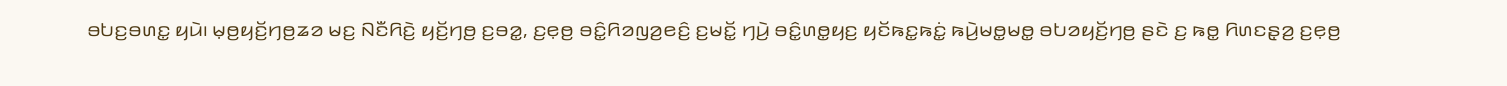ꤋꤝꤢ꤬ꤋꤛꤢ꤭ ꤟꤣꤧ꤯ ꤗ꤫ꤥ꤬ꤟꤢꤩ꤬ꤚꤥ꤬ꤘꤤ ꤗꤢ꤬ ꤡꤢꤪꤖꤢꤧ꤬ ꤟꤢꤩ꤬ꤚꤥ꤬ ꤢ꤬ꤋꤤ꤭, ꤢ꤬ꤕ꤫ꤥ꤬ ꤋꤢꤨ꤭ꤖꤤꤜꤤ꤬ꤕꤢꤨ꤬ ꤢ꤬ꤗꤢꤩ꤭ ꤚꤣꤧ꤬ ꤋꤢꤨ꤭ꤛꤥ꤭ꤟꤢ꤬ ꤟꤢꤩꤒꤢ꤭ꤒꤢꤦ꤭ ꤒꤣꤧ꤬ꤗꤥ꤭ꤗꤥ꤭ ꤋꤝꤤꤟꤢꤩ꤬ꤚꤥ꤬ ꤔꤢꤧ ꤢ꤬ ꤒꤥ꤭ ꤖꤛꤢꤔ꤫ꤤ꤬ ꤢ꤬ꤕ꤫ꤥ꤬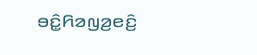ꤋꤢꤨ꤭ꤖꤤꤜꤤ꤬ꤕꤢꤨ꤬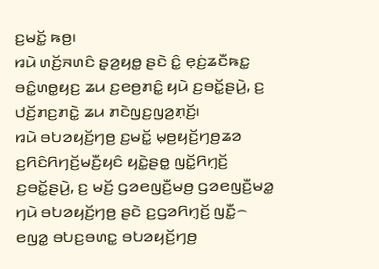ꤢ꤬ꤗꤢꤩ꤭ ꤒꤥ꤬꤯
ꤙꤣꤧ ꤛꤢꤩ꤬ꤏꤛꤢꤨ ꤔ꤫ꤤ꤬ꤟꤥ꤭ ꤔꤢꤧ ꤢꤨ꤭ ꤕ꤫ꤢꤦ꤬ꤘꤢꤪꤒꤢ꤭ ꤋꤢꤨ꤭ꤛꤥ꤭ꤟꤢ꤬ ꤘꤣ ꤢ꤬ꤕꤥ꤬ꤊꤢꤨ꤭ ꤟꤣꤧ ꤢ꤬ꤋꤢꤩ꤭ꤔꤣꤧ꤬, ꤢ꤬ ꤓꤢꤩ꤬ꤊꤢ꤬ꤊꤢꤧ꤭ ꤘꤣ ꤊꤢꤧꤜꤢ꤬ꤜꤤ꤬ꤊ꤫ꤢꤩ꤬꤯
ꤙꤣꤧ ꤋꤝꤤꤟꤢꤩ꤬ꤚꤥ꤬ ꤢ꤬ꤗꤢꤩ꤭ ꤗ꤫ꤥ꤬ꤟꤢꤩ꤬ꤚꤥ꤬ꤘꤤ ꤢ꤬ꤖꤢꤨꤖꤚꤢꤩ꤬ꤗꤢꤪ꤬ꤟꤢꤨ ꤟꤢꤧ꤭ꤔꤥ꤭ ꤜꤢꤩ꤭ꤖꤚ꤫ꤢꤩ꤬ ꤢ꤬ꤋꤢꤩ꤭ꤔꤣꤧ꤬, ꤢ꤬ ꤗꤢꤩ꤬ ꤞꤤꤕꤜꤢꤪ꤬ꤗꤥ꤬ ꤞꤤꤕꤜꤢꤪ꤬ꤗꤤ꤭ ꤚꤣꤧ ꤋꤝꤤꤟꤢꤩ꤬ꤚꤥ꤬ ꤔꤢꤧ ꤢ꤬ꤞꤤꤖꤚ꤫ꤢꤩ꤬ ꤜꤢꤪ꤭꤮ ꤕꤜꤤ꤭ ꤋꤝꤢ꤬ꤋꤛꤢ꤭ ꤋꤝꤤꤟꤢꤩ꤬ꤚꤥ꤬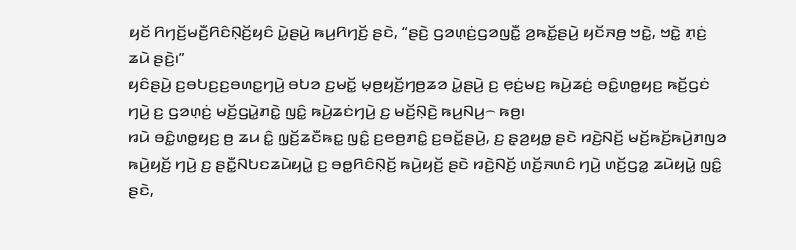ꤟꤢꤩ ꤖꤚꤢꤩ꤬ꤗꤢꤪ꤬ꤖꤢꤨꤡ꤫ꤢꤩ꤬ꤟꤢꤨ ꤣꤧ꤭ꤔꤣꤧ꤬ ꤒꤣ꤬ꤖꤚꤢꤩ꤬ ꤔꤢꤧ, “ꤔꤢꤧ꤬ ꤞꤤꤛ꤫ꤢꤦ꤬ꤞꤤꤜꤢꤪ꤭ ꤤ꤬ꤒꤢꤩ꤭ꤔꤣꤧ꤬ ꤟꤢꤩꤏꤥ꤬ ꤠꤢꤧ꤭, ꤠꤢꤧ꤭ ꤊ꤫ꤢꤦ꤬ ꤘꤣꤧ ꤔꤢꤧ꤬꤯”
ꤟꤢꤨꤔꤣꤧ꤬ ꤢ꤬ꤋꤝꤢ꤬ꤢ꤬ꤋꤛꤢ꤭ꤚꤣꤧ꤬ ꤋꤝꤤ ꤢ꤬ꤗꤢꤩ꤭ ꤗ꤫ꤥ꤬ꤟꤢꤩ꤬ꤚꤥ꤬ꤘꤤ ꤣꤧ꤭ꤔꤣꤧ꤬ ꤢ꤬ ꤕ꤫ꤢꤦ꤬ꤗꤢ꤬ ꤒꤣꤧ꤬ꤘꤢꤦ꤬ ꤋꤢꤨ꤭ꤛꤥ꤭ꤟꤢ꤬ ꤒꤢꤩ꤬ꤞꤢꤦ ꤚꤣꤧ꤬ ꤢ꤬ ꤞꤤꤛ꤫ꤢꤦ꤬ ꤗꤢꤩ꤬ꤞꤣꤧ꤭ꤊꤢꤧ꤭ ꤜꤢꤨ꤭ ꤒꤣꤧ꤬ꤘꤢꤦꤚꤣꤧ꤬ ꤢ꤬ ꤗꤢꤩ꤬ꤡ꤫ꤢꤧ꤬ ꤒꤣ꤬ꤡꤣ꤬꤮ ꤒꤥ꤬꤯
ꤙꤣꤧ ꤋꤢꤨ꤭ꤛꤥ꤭ꤟꤢ꤬ ꤥ꤬ ꤘꤣ ꤢꤨ꤭ ꤜ꤫ꤢꤩ꤬ꤘꤢꤪꤒꤢ꤭ ꤜꤢꤨ꤭ ꤢ꤬ꤕꤥ꤬ꤊꤢꤨ꤭ ꤢ꤬ꤋꤢꤩ꤭ꤔꤣꤧ꤬, ꤢ꤬ ꤔ꤫ꤤ꤬ꤟꤥ꤭ ꤔꤢꤧ ꤙꤢꤧ꤬ꤡꤢꤩ꤬ ꤗꤢꤩ꤬ꤒꤢꤩ꤬ꤒꤣꤧ꤬ꤊꤜꤤ ꤒꤣꤧ꤬ꤟꤢꤩ꤬ ꤚꤣꤧ꤬ ꤢ꤬ ꤔꤢꤪ꤭ꤡꤝꤢꤘꤣꤧꤟꤣꤧ꤭ ꤢ꤬ ꤋꤥ꤭ꤖꤢꤨꤡ꤫ꤢꤩ꤬ ꤒꤣꤧ꤬ꤟꤢꤩ꤬ ꤔꤢꤧ ꤙꤢꤧ꤬ꤡꤢꤩ꤬ ꤛꤢꤩ꤬ꤏꤛꤢꤨ ꤚꤣꤧ꤬ ꤛꤢꤩ꤬ꤞꤤ꤭ ꤘꤣꤧꤟꤣꤧ꤭ ꤜꤢꤨ꤭ ꤔꤢꤧ,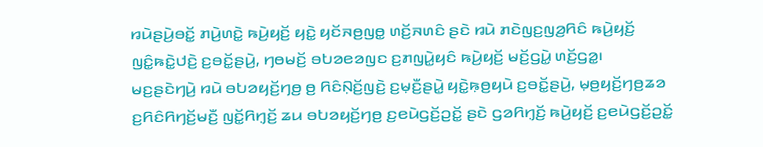ꤙꤣꤧꤔꤣꤧ꤬ꤋꤢꤩ꤭ ꤊꤣꤧ꤬ꤛꤢꤧ꤭ ꤒꤣꤧ꤬ꤟꤢꤩ꤬ ꤟꤢꤧ꤭ ꤟꤢꤩꤏꤥ꤬ꤜꤥ꤭ ꤛꤢꤩ꤬ꤏꤛꤢꤨ ꤔꤢꤧ ꤙꤣꤧ ꤊꤢꤧꤜꤢ꤬ꤜꤤ꤬ꤖꤢꤨ ꤒꤣꤧ꤬ꤟꤢꤩ꤬ ꤜꤢꤨ꤭ꤒꤢꤧ꤭ꤓꤢꤧ꤬ ꤢ꤬ꤋꤢꤩ꤭ꤔꤣꤧ꤬, ꤚꤥꤗꤢꤩ꤬ ꤋꤝꤤꤕꤤꤜꤢ ꤢ꤬ꤊꤜꤣꤧ꤭ꤟꤢꤨ ꤒꤣꤧ꤬ꤟꤢꤩ꤬ ꤗꤢꤩ꤬ꤞꤣꤧ꤭ ꤛꤢꤩ꤬ꤞꤤ꤭꤯
ꤗꤢ꤬ꤔꤢꤧꤚꤣꤧ꤬ ꤙꤣꤧ ꤋꤝꤤꤟꤢꤩ꤬ꤚꤥ꤬ ꤥ꤬ ꤖꤢꤨꤡ꤫ꤢꤩ꤬ꤜꤢꤧ꤬ ꤢ꤬ꤗ꤫ꤢꤪ꤬ꤔꤣꤧ꤭ ꤟꤢꤧ꤭ꤒ꤫ꤥ꤬ꤟꤣꤧ ꤢ꤬ꤋꤢꤩ꤭ꤔꤣꤧ꤬, ꤗ꤫ꤥ꤬ꤟꤢꤩ꤬ꤚꤥ꤬ꤘꤤ ꤢ꤬ꤖꤢꤨꤖꤚꤢꤩ꤬ꤗꤢꤪ꤬ ꤜꤢꤩ꤭ꤖꤚ꤫ꤢꤩ꤬ ꤘꤣ ꤋꤝꤤꤟꤢꤩ꤬ꤚꤥ꤬ ꤢ꤬ꤕꤣꤧꤞꤢꤩ꤬ꤑꤢꤩ꤭ ꤔꤢꤧ ꤞꤤꤖꤚ꤫ꤢꤩ꤬ ꤒꤣꤧ꤬ꤟꤢꤩ꤬ ꤢ꤬ꤕꤣꤧꤞꤢꤩ꤬ꤑꤢꤩ꤭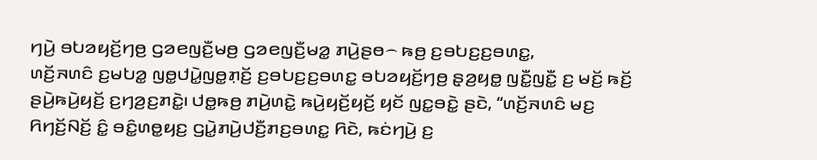ꤚꤣꤧ꤬ ꤋꤝꤤꤟꤢꤩ꤬ꤚꤥ꤬ ꤞꤤꤕꤜꤢꤪ꤬ꤗꤥ꤬ ꤞꤤꤕꤜꤢꤪ꤬ꤗꤤ꤭ ꤊꤣꤧ꤬ꤔꤥ꤮ ꤒꤥ꤬ ꤢ꤬ꤋꤝꤢ꤬ꤢ꤬ꤋꤛꤢ꤭,
ꤛꤢꤩ꤬ꤏꤛꤢꤨ ꤢ꤬ꤗꤝꤤ꤭ ꤜꤥ꤭ꤓꤣꤧ꤭ꤜꤥ꤭ꤊ꤫ꤢꤩ꤬ ꤢ꤬ꤋꤝꤢ꤬ꤢ꤬ꤋꤛꤢ꤭ ꤋꤝꤤꤟꤢꤩ꤬ꤚꤥ꤬ ꤔ꤫ꤤ꤬ꤟꤥ꤭ ꤜꤢꤪ꤭ꤜꤢꤪ꤭ ꤢ꤬ ꤗꤢꤩ꤬ ꤒꤢꤩ꤬ ꤔꤣꤧ꤬ꤒꤣꤧ꤬ꤟꤢꤩ꤬ ꤢ꤬ꤚꤤ꤬ꤢ꤬ꤊꤢꤧ꤭꤯ ꤓꤥ꤭ꤒꤥ꤬ ꤊꤣꤧ꤬ꤛꤢꤧ꤭ ꤒꤣꤧ꤬ꤟꤢꤩ꤬ꤟꤢꤩ꤬ ꤟꤢꤩ ꤜꤢ꤭ꤋꤢꤧ꤭ ꤔꤢꤧ, “ꤛꤢꤩ꤬ꤏꤛꤢꤨ ꤗꤢ꤬ ꤖꤚꤢꤩ꤬ꤡꤢꤩ꤬ ꤢꤨ꤭ ꤋꤢꤨ꤭ꤛꤥ꤭ꤟꤢ꤬ ꤞꤣꤧ꤭ꤊꤣꤧ꤬ꤓꤢꤪ꤬ꤊꤢ꤬ꤋꤛꤢ꤭ ꤖꤢꤧ, ꤒꤢꤦꤚꤣꤧ꤬ ꤢ꤬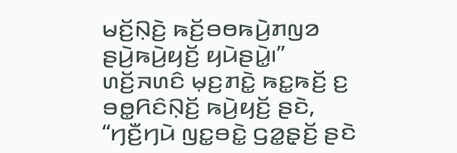ꤗꤢꤩ꤬ꤡ꤫ꤢꤧ꤬ ꤒꤢꤩ꤬ꤋꤥꤒꤣꤧ꤬ꤊꤜꤤ ꤔꤣꤧ꤬ꤒꤣꤧ꤬ꤟꤢꤩ꤬ ꤟꤣꤧꤔꤣꤧ꤭꤯”
ꤛꤢꤩ꤬ꤏꤛꤢꤨ ꤗ꤫ꤢ꤬ꤊꤢꤧ꤭ ꤒꤢ꤭ꤒꤢꤩ꤬ ꤢ꤬ ꤋꤥ꤭ꤖꤢꤨꤡ꤫ꤢꤩ꤬ ꤒꤣꤧ꤬ꤟꤢꤩ꤬ ꤔꤢꤧ, “ꤚꤢꤪ꤬ꤚꤣꤧ ꤜꤢ꤭ꤋꤢꤧ꤭ ꤞꤤ꤭ꤔ꤫ꤢꤩ꤬ ꤔꤢꤧ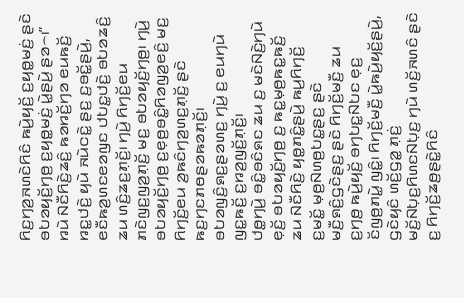ꤖꤢ꤬ꤚꤤ꤬ꤏꤛꤢꤧꤖꤢꤨ ꤒꤣꤧ꤬ꤟꤢꤩ꤬ ꤢ꤬ꤟꤥ꤭ꤗꤢꤦ꤬ ꤔꤢꤧ ꤋꤝꤤꤟꤢꤩ꤬ꤚꤥ꤬ ꤢ꤬ꤟꤥ꤭ꤗꤢꤦ꤬ ꤣꤧ꤭ꤔꤣꤧ꤬ ꤔꤤ꤮꤯”
ꤙꤣꤧ ꤡꤢꤪꤖꤢꤧ꤬ꤘꤢꤨ꤬ ꤒꤤꤙꤢꤩ꤬ꤚꤤ ꤕꤣꤒꤢꤩ꤬ ꤙꤢ꤭ꤓꤢꤧ꤬ ꤟꤣꤧ ꤏꤣꤧꤍꤢꤧ꤭ ꤔꤢ꤬ ꤢ꤬ꤋꤢꤩ꤭ꤔꤣꤧ꤬, ꤕꤢꤪꤒꤤ꤬ꤛꤢꤕꤤꤜꤢ ꤓꤝꤢ꤭ꤓꤢꤧ꤬ ꤋꤝꤤꤘꤢꤨ꤬ ꤘꤣ ꤛꤢꤨ꤬ꤘꤢ꤬ꤊ꤫ꤢꤩ꤬꤯ ꤚꤣꤧ꤬ ꤖꤚꤢꤩ꤬ꤕꤣ ꤊꤢꤧꤜꤢ꤬ꤜꤤ꤬ꤊ꤫ꤢꤩ꤬ ꤗꤢ꤬ ꤋꤝꤤꤟꤢꤩ꤬ꤚꤥ꤬꤯ ꤚꤣꤧ꤬ ꤋꤝꤤꤟꤢꤩ꤬ꤚꤥ꤬ ꤢ꤬ꤕ꤫ꤥ꤬ꤋꤢꤨ꤭ꤖꤤꤜꤤ꤬ꤕꤢꤨ꤬ ꤗꤢ꤬ ꤖꤚꤢꤩ꤬ꤕꤣ ꤤ꤬ꤒꤢꤨꤚꤤ꤬ꤛꤢ꤬ꤊ꤫ꤢꤩ꤬ ꤔꤢꤧ ꤒꤢ꤬ꤚꤢꤊꤥꤔꤤꤒꤤꤊ꤫ꤢꤩ꤬꤯ ꤋꤝꤤꤜꤢꤨ꤬ꤎꤢ꤬ꤔꤤꤛꤢ꤬ ꤚꤣꤧ꤬ ꤢ꤬ ꤕꤣꤚꤣꤧ ꤜꤢ꤭ꤒꤢꤩ꤬ ꤢ꤬ꤙꤤ꤬ꤜꤢꤩ꤬ꤊ꤫ꤢꤩ꤬꤯
ꤓꤥ꤭ꤚꤣꤧ꤬ ꤋꤢꤨ꤭ꤋꤢꤨꤎꤢ ꤘꤣ ꤢ꤬ ꤗꤢꤧꤡꤢꤧ꤬ꤚꤣꤧ ꤕ꤫ꤢꤩ꤬ ꤋꤝꤤꤟꤢꤩ꤬ꤚꤥ꤬ ꤢ꤬ ꤒꤢ꤭ꤗ꤫ꤥ꤬ꤒꤢ꤭ꤒꤢꤩ꤬ ꤘꤣ ꤡꤢꤪꤖꤢꤧ꤬ ꤟꤥ꤭ꤊꤢꤨ꤭ꤔꤣꤧ꤬ ꤒꤣ꤬ꤖꤚꤢꤩ꤬ ꤢ꤬ꤗꤢꤩ꤭ ꤗ꤫ꤥ꤬ꤡꤛꤥ꤬ꤝꤢ꤭ꤔꤢ꤬ ꤔꤢꤧ ꤗꤢꤪ꤬ꤎꤢꤨ꤬ꤞꤢꤧꤔꤢ꤬ ꤔꤢꤧ ꤖꤚꤢꤩ꤬ꤗꤢꤪ꤬ ꤘꤣ ꤢ꤬ꤚꤥ꤬ ꤒꤣꤧ꤬ꤟꤢꤩ꤬ ꤋꤚꤝꤢ꤭ꤡꤝꤢ ꤕ꤫ꤢ꤬ ꤢꤩꤜꤥ꤬ꤊꤣꤧ꤭ ꤜꤢꤨ꤭꤯ ꤖꤚꤢꤩ꤬ꤗꤢꤪ꤬ ꤣꤧ꤭ꤒꤣꤧ꤬ꤟꤢꤩ꤬ꤔꤣꤧ꤬, ꤞꤢꤧꤟꤢꤨ ꤛꤢꤩ꤬ꤞꤤ꤭ ꤊ꤫ꤢꤦ꤬ ꤗꤢꤩ꤬ꤡꤝ꤫ꤢ꤬ꤖꤛꤢꤡꤝ꤫ꤢ꤬ ꤚꤣꤧ ꤛꤢꤩ꤬ꤏꤛꤢꤨ ꤔꤢꤧ ꤢ꤬ ꤖꤚꤢꤩ꤬ꤘꤥ꤬ꤔꤢꤧ꤭ꤖꤢꤨ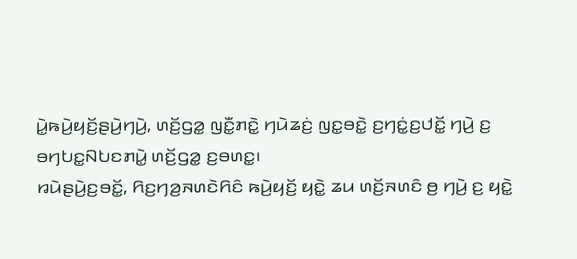ꤣꤧ꤭ꤒꤣꤧ꤬ꤟꤢꤩ꤬ꤔꤣꤧ꤬ꤚꤣꤧ꤬, ꤛꤢꤩ꤬ꤞꤤ꤭ ꤜꤢꤪ꤭ꤊꤢꤧ꤭ ꤚꤣꤧꤘꤢꤦ꤬ ꤜꤢ꤭ꤋꤢꤧ꤭ ꤢ꤬ꤚꤢꤦ꤭ꤢ꤬ꤓꤢꤩ꤭ ꤚꤣꤧ꤬ ꤢ꤬ ꤋꤚꤝꤢ꤭ꤡꤝꤢꤊꤣꤧ꤭ ꤛꤢꤩ꤬ꤞꤤ꤭ ꤢ꤬ꤋꤛꤢ꤭꤯
ꤙꤣꤧꤔꤣꤧ꤬ꤢ꤬ꤋꤢꤩ꤭, ꤖꤢ꤬ꤚꤤ꤬ꤏꤛꤢꤧꤖꤢꤨ ꤒꤣꤧ꤬ꤟꤢꤩ꤬ ꤟꤢꤧ꤭ ꤘꤣ ꤛꤢꤩ꤬ꤏꤛꤢꤨ ꤥ꤬ ꤚꤣꤧ꤬ ꤢ꤬ ꤟꤢꤧ꤭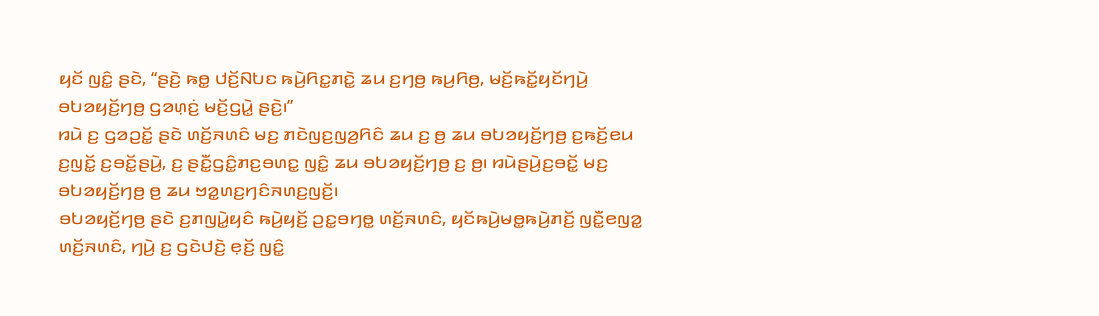ꤟꤢꤩ ꤜꤢꤨ꤭ ꤔꤢꤧ, “ꤔꤢꤧ꤬ ꤒꤥ꤭ ꤓꤢꤩ꤬ꤡꤝꤢ ꤒꤣꤧ꤬ꤖꤢ꤭ꤊꤢꤧ꤭ ꤘꤣ ꤢ꤬ꤚꤥ꤬ ꤒꤣ꤬ꤖꤥ꤬, ꤗꤢꤩ꤬ꤒꤢꤩ꤭ꤟꤢꤩꤚꤣꤧ꤬ ꤋꤝꤤꤟꤢꤩ꤬ꤚꤥ꤬ ꤞꤤꤛ꤫ꤢꤦ꤬ ꤗꤢꤩ꤬ꤞꤣꤧ꤭ ꤔꤢꤧ꤬꤯”
ꤙꤣꤧ ꤢ꤬ ꤞꤤꤑꤢꤩ꤭ ꤔꤢꤧ ꤛꤢꤩ꤬ꤏꤛꤢꤨ ꤗꤢ꤬ ꤊꤢꤧꤜꤢ꤬ꤜꤤ꤬ꤖꤢꤨ ꤘꤣ ꤢ꤬ ꤥ꤬ ꤘꤣ ꤋꤝꤤꤟꤢꤩ꤬ꤚꤥ꤬ ꤢ꤬ꤒꤢꤩ꤬ꤕꤣ ꤢ꤬ꤜꤢꤩ꤭ ꤢ꤬ꤋꤢꤩ꤭ꤔꤣꤧ꤬, ꤢ꤬ ꤔꤢꤪ꤭ꤞꤢꤨ꤭ꤊꤢ꤬ꤋꤛꤢ꤭ ꤜꤢꤨ꤭ ꤘꤣ ꤋꤝꤤꤟꤢꤩ꤬ꤚꤥ꤬ ꤢ꤬ ꤥ꤬꤯ ꤙꤣꤧꤔꤣꤧ꤬ꤢ꤬ꤋꤢꤩ꤭ ꤗꤢ꤬ ꤋꤝꤤꤟꤢꤩ꤬ꤚꤥ꤬ ꤥ꤬ ꤘꤣ ꤠꤤ꤭ꤛꤢ꤬ꤚꤢꤨꤏꤛꤢ꤬ꤜꤢꤩ꤬꤯
ꤋꤝꤤꤟꤢꤩ꤬ꤚꤥ꤬ ꤔꤢꤧ ꤢ꤬ꤊꤜꤣꤧ꤭ꤟꤢꤨ ꤒꤣꤧ꤬ꤟꤢꤩ꤬ ꤑꤢ꤭ꤋꤚꤥ꤭ ꤛꤢꤩ꤬ꤏꤛꤢꤨ, ꤟꤢꤩꤒꤣꤧ꤬ꤗꤥ꤭ꤒꤣꤧ꤬ꤊꤢꤩ꤬ ꤜꤢꤪ꤭ꤕꤜꤤ꤭ ꤛꤢꤩ꤬ꤏꤛꤢꤨ, ꤚꤣꤧ꤬ ꤢ꤬ ꤞꤢꤧꤓꤢꤧ꤬ ꤕ꤫ꤢꤩ꤬ ꤜꤢꤨ꤭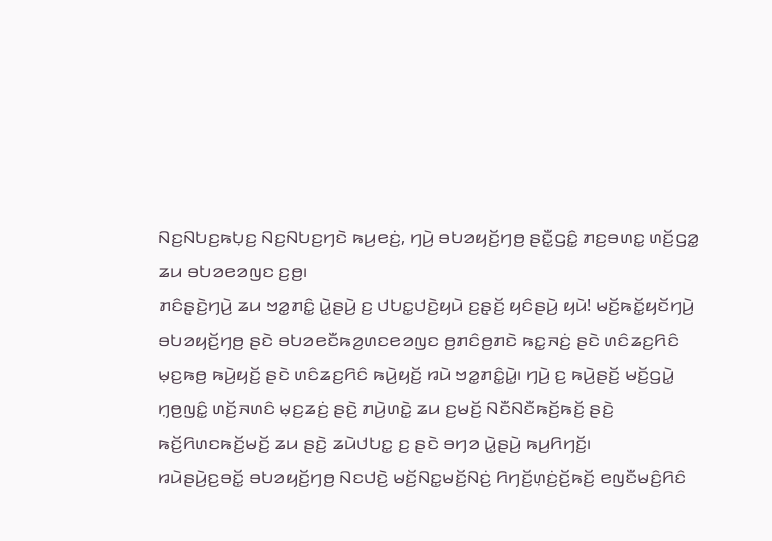ꤡꤢ꤬ꤡꤝꤢ꤬ꤒꤝ꤫ꤢ꤬ ꤡꤢ꤬ꤡꤝꤢ꤬ꤚꤢꤧ ꤒꤣ꤬ꤕꤢꤦ꤬, ꤚꤣꤧ꤬ ꤋꤝꤤꤟꤢꤩ꤬ꤚꤥ꤬ ꤔꤢꤪ꤭ꤞꤢꤨ꤭ ꤊꤢ꤬ꤋꤛꤢ꤭ ꤛꤢꤩ꤬ꤞꤤ꤭ ꤘꤣ ꤋꤝꤤꤕꤤꤜꤢ ꤢ꤬ꤥ꤬꤯
ꤊꤢꤨꤔ꤫ꤢꤧ꤬ꤚꤣꤧ꤬ ꤘꤣ ꤠꤤ꤭ꤊꤢꤨ꤭ ꤣꤧ꤭ꤔꤣꤧ꤬ ꤢ꤬ ꤓꤝꤢ꤭ꤓꤢꤧ꤬ꤟꤣꤧ ꤢ꤬ꤔ꤫ꤢꤩ꤬ ꤟꤢꤨꤔꤣꤧ꤬ ꤟꤣꤧ! ꤗꤢꤩ꤬ꤒꤢꤩ꤭ꤟꤢꤩꤚꤣꤧ꤬ ꤋꤝꤤꤟꤢꤩ꤬ꤚꤥ꤬ ꤔꤢꤧ ꤋꤝꤤꤕꤢꤪꤒꤤ꤬ꤛꤢꤕꤤꤜꤢ ꤥ꤬ꤊꤢꤨꤥ꤬ꤊꤢꤧ ꤒꤢ꤭ꤏꤢꤦ꤬ ꤔꤢꤧ ꤛꤢꤨꤘꤢ꤬ꤖꤢꤨ ꤗ꤫ꤢ꤬ꤒꤥ꤬ ꤒꤣꤧ꤬ꤟꤢꤩ꤬ ꤔꤢꤧ ꤛꤢꤨꤘꤢ꤬ꤖꤢꤨ ꤒꤣꤧ꤬ꤟꤢꤩ꤬ ꤙꤣꤧ ꤠꤤ꤭ꤊꤢꤨ꤭ꤣꤧ꤭꤯ ꤚꤣꤧ꤬ ꤢ꤬ ꤒꤣꤧ꤬ꤔꤢꤩ꤬ ꤗꤢꤩ꤬ꤞꤣꤧ꤭ ꤚ꤫ꤥ꤬ꤜꤢꤨ꤭ ꤛꤢꤩ꤬ꤏꤛꤢꤨ ꤗ꤫ꤢ꤬ꤘꤢꤦ꤬ ꤔꤢꤧ꤬ ꤊꤣꤧ꤬ꤛꤢꤧ꤭ ꤘꤣ ꤢ꤬ꤗꤢꤩ꤬ ꤡꤢꤪꤡꤢꤪꤒꤢꤩ꤬ꤒꤢꤩ꤬ ꤔꤢꤧ꤬ ꤒꤢꤩ꤬ꤖꤛꤢꤒꤢꤩ꤬ꤗꤢꤩ꤬ ꤘꤣ ꤔꤢꤧ꤬ ꤘꤣꤧꤓꤝꤢ꤭ ꤢ꤬ ꤔꤢꤧ ꤋꤚꤤ ꤣꤧ꤭ꤔꤣꤧ꤬ ꤒꤣ꤬ꤖꤚꤢꤩ꤬꤯
ꤙꤣꤧꤔꤣꤧ꤬ꤢ꤬ꤋꤢꤩ꤭ ꤋꤝꤤꤟꤢꤩ꤬ꤚꤥ꤬ ꤡꤢꤓꤢꤧ꤬ ꤗꤢꤩ꤬ꤡꤢ꤭ꤗꤢꤩ꤬ꤡꤢꤦ꤬ ꤖꤚꤢꤩ꤬ꤛ꤫ꤢꤦ꤬ꤢꤩ꤬ꤒꤢꤩ꤬ ꤕꤜꤢꤪꤗꤢꤨ꤬ꤖꤢꤨ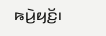ꤒꤣꤧ꤬ꤟꤢꤩ꤬꤯